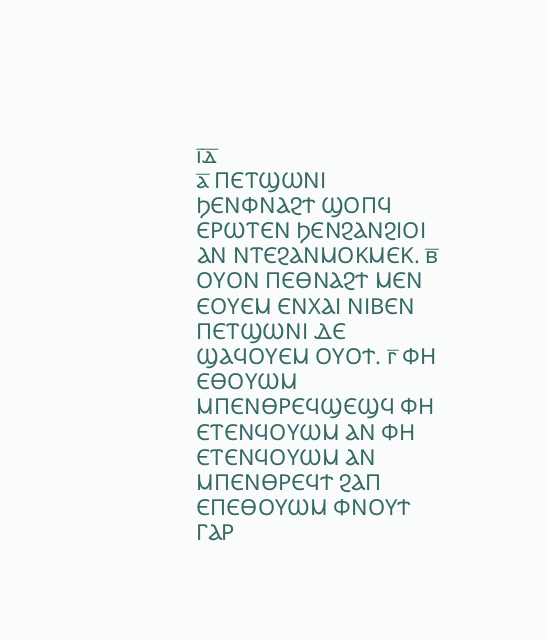ⲓ̅ⲇ̅
ⲁ̅ ⲠⲈⲦϢⲰⲚⲒ ϦⲈⲚⲪⲚⲀϨϮ ϢⲞⲠϤ ⲈⲢⲰⲦⲈⲚ ϦⲈⲚϨⲀⲚϨⲒⲞⲒ ⲀⲚ ⲚⲦⲈϨⲀⲚⲘⲞⲔⲘⲈⲔ. ⲃ̅ ⲞⲨⲞⲚ ⲠⲈⲐⲚⲀϨϮ ⲘⲈⲚ ⲈⲞⲨⲈⲘ ⲈⲚⲬⲀⲒ ⲚⲒⲂⲈⲚ ⲠⲈⲦϢⲰⲚⲒ ⲆⲈ ϢⲀϤⲞⲨⲈⲘ ⲞⲨⲞϮ. ⲅ̅ ⲪⲎ ⲈⲐⲞⲨⲰⲘ ⲘⲠⲈⲚⲐⲢⲈϤϢⲈϢϤ ⲪⲎ ⲈⲦⲈⲚϤⲞⲨⲰⲘ ⲀⲚ ⲪⲎ ⲈⲦⲈⲚϤⲞⲨⲰⲘ ⲀⲚ ⲘⲠⲈⲚⲐⲢⲈϤϮ ϨⲀⲠ ⲈⲠⲈⲐⲞⲨⲰⲘ ⲪⲚⲞⲨϮ ⲄⲀⲢ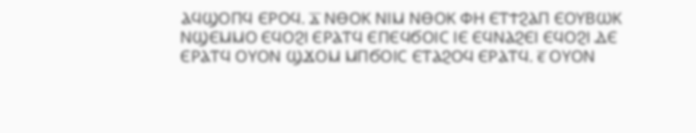ⲀϤϢⲞⲠϤ ⲈⲢⲞϤ. ⲇ̅ ⲚⲐⲞⲔ ⲚⲒⲘ ⲚⲐⲞⲔ ⲪⲎ ⲈⲦϮϨⲀⲠ ⲈⲞⲨⲂⲰⲔ ⲚϢⲈⲘⲘⲞ ⲈϤⲞϨⲒ ⲈⲢⲀⲦϤ ⲈⲠⲈϤϬⲞⲒⲤ ⲒⲈ ⲈϤⲚⲀϨⲈⲒ ⲈϤⲞϨⲒ ⲆⲈ ⲈⲢⲀⲦϤ ⲞⲨⲞⲚ ϢϪⲞⲘ ⲘⲠϬⲞⲒⲤ ⲈⲦⲀϨⲞϤ ⲈⲢⲀⲦϤ. ⲉ̅ ⲞⲨⲞⲚ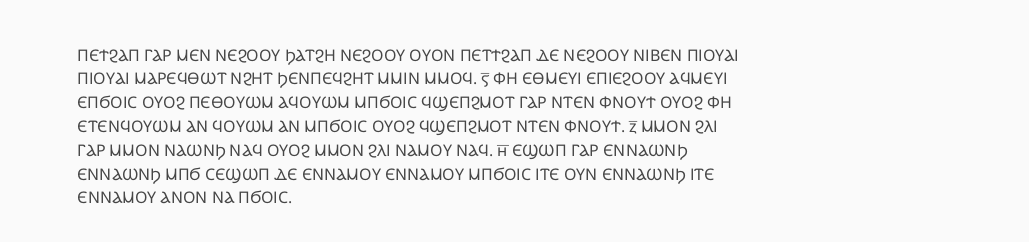ⲠⲈϮϨⲀⲠ ⲄⲀⲢ ⲘⲈⲚ ⲚⲈϨⲞⲞⲨ ϦⲀⲦϨⲎ ⲚⲈϨⲞⲞⲨ ⲞⲨⲞⲚ ⲠⲈⲦϮϨⲀⲠ ⲆⲈ ⲚⲈϨⲞⲞⲨ ⲚⲒⲂⲈⲚ ⲠⲒⲞⲨⲀⲒ ⲠⲒⲞⲨⲀⲒ ⲘⲀⲢⲈϤⲐⲰⲦ ⲚϨⲎⲦ ϦⲈⲚⲠⲈϤϨⲎⲦ ⲘⲘⲒⲚ ⲘⲘⲞϤ. ⲋ̅ ⲪⲎ ⲈⲐⲘⲈⲨⲒ ⲈⲠⲒⲈϨⲞⲞⲨ ⲀϤⲘⲈⲨⲒ ⲈⲠϬⲞⲒⲤ ⲞⲨⲞϨ ⲠⲈⲐⲞⲨⲰⲘ ⲀϤⲞⲨⲰⲘ ⲘⲠϬⲞⲒⲤ ϤϢⲈⲠϨⲘⲞⲦ ⲄⲀⲢ ⲚⲦⲈⲚ ⲪⲚⲞⲨϮ ⲞⲨⲞϨ ⲪⲎ ⲈⲦⲈⲚϤⲞⲨⲰⲘ ⲀⲚ ϤⲞⲨⲰⲘ ⲀⲚ ⲘⲠϬⲞⲒⲤ ⲞⲨⲞϨ ϤϢⲈⲠϨⲘⲞⲦ ⲚⲦⲈⲚ ⲪⲚⲞⲨϮ. ⲍ̅ ⲘⲘⲞⲚ ϨⲖⲒ ⲄⲀⲢ ⲘⲘⲞⲚ ⲚⲀⲰⲚϦ ⲚⲀϤ ⲞⲨⲞϨ ⲘⲘⲞⲚ ϨⲖⲒ ⲚⲀⲘⲞⲨ ⲚⲀϤ. ⲏ̅ ⲈϢⲰⲠ ⲄⲀⲢ ⲈⲚⲚⲀⲰⲚϦ ⲈⲚⲚⲀⲰⲚϦ ⲘⲠϬ ⲤⲈϢⲰⲠ ⲆⲈ ⲈⲚⲚⲀⲘⲞⲨ ⲈⲚⲚⲀⲘⲞⲨ ⲘⲠϬⲞⲒⲤ ⲒⲦⲈ ⲞⲨⲚ ⲈⲚⲚⲀⲰⲚϦ ⲒⲦⲈ ⲈⲚⲚⲀⲘⲞⲨ ⲀⲚⲞⲚ ⲚⲀ ⲠϬⲞⲒⲤ.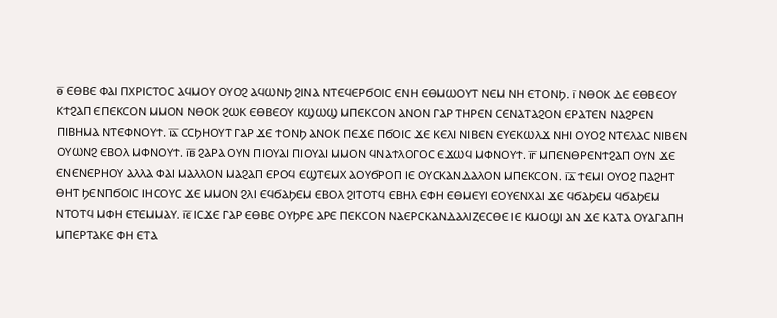ⲑ̅ ⲈⲐⲂⲈ ⲪⲀⲒ ⲠⲬⲢⲒⲤⲦⲞⲤ ⲀϤⲘⲞⲨ ⲞⲨⲞϨ ⲀϤⲰⲚϦ ϨⲒⲚⲀ ⲚⲦⲈϤⲈⲢϬⲞⲒⲤ ⲈⲚⲎ ⲈⲐⲘⲰⲞⲨⲦ ⲚⲈⲘ ⲚⲎ ⲈⲦⲞⲚϦ. ⲓ̅ ⲚⲐⲞⲔ ⲆⲈ ⲈⲐⲂⲈⲞⲨ ⲔϮϨⲀⲠ ⲈⲠⲈⲔⲤⲞⲚ ⲘⲘⲞⲚ ⲚⲐⲞⲔ ϨⲰⲔ ⲈⲐⲂⲈⲞⲨ ⲔϢⲰϢ ⲘⲠⲈⲔⲤⲞⲚ ⲀⲚⲞⲚ ⲄⲀⲢ ⲦⲎⲢⲈⲚ ⲤⲈⲚⲀⲦⲀϨⲞⲚ ⲈⲢⲀⲦⲈⲚ ⲚⲀϨⲢⲈⲚ ⲠⲒⲂⲎⲘⲀ ⲚⲦⲈⲪⲚⲞⲨϮ. ⲓ̅ⲁ̅ ⲤⲤϦⲎⲞⲨⲦ ⲄⲀⲢ ϪⲈ ϮⲞⲚϦ ⲀⲚⲞⲔ ⲠⲈϪⲈ ⲠϬⲞⲒⲤ ϪⲈ ⲔⲈⲖⲒ ⲚⲒⲂⲈⲚ ⲈⲨⲈⲔⲰⲖϪ ⲚⲎⲒ ⲞⲨⲞϨ ⲚⲦⲈⲖⲀⲤ ⲚⲒⲂⲈⲚ ⲞⲨⲰⲚϨ ⲈⲂⲞⲖ ⲘⲪⲚⲞⲨϮ. ⲓ̅ⲃ̅ ϨⲀⲢⲀ ⲞⲨⲚ ⲠⲒⲞⲨⲀⲒ ⲠⲒⲞⲨⲀⲒ ⲘⲘⲞⲚ ϤⲚⲀϮⲖⲞⲄⲞⲤ ⲈϪⲰϤ ⲘⲪⲚⲞⲨϮ. ⲓ̅ⲅ̅ ⲘⲠⲈⲚⲐⲢⲈⲚϮϨⲀⲠ ⲞⲨⲚ ϪⲈ ⲈⲚⲈⲚⲈⲢⲎⲞⲨ ⲀⲖⲖⲀ ⲪⲀⲒ ⲘⲀⲖⲖⲞⲚ ⲘⲀϨⲀⲠ ⲈⲢⲞϤ ⲈϢⲦⲈⲘⲬ ⲀⲞⲨϬⲢⲞⲠ ⲒⲈ ⲞⲨⲤⲔⲀⲚⲆⲀⲖⲞⲚ ⲘⲠⲈⲔⲤⲞⲚ. ⲓ̅ⲇ̅ ϮⲈⲘⲒ ⲞⲨⲞϨ ⲠⲀϨⲎⲦ ⲐⲎⲦ ϦⲈⲚⲠϬⲞⲒⲤ ⲒⲎⲤⲞⲨⲤ ϪⲈ ⲘⲘⲞⲚ ϨⲖⲒ ⲈϤϬⲀϦⲈⲘ ⲈⲂⲞⲖ ϨⲒⲦⲞⲦϤ ⲈⲂⲎⲖ ⲈⲪⲎ ⲈⲐⲘⲈⲨⲒ ⲈⲞⲨⲈⲚⲬⲀⲒ ϪⲈ ϤϬⲀϦⲈⲘ ϤϬⲀϦⲈⲘ ⲚⲦⲞⲦϤ ⲘⲪⲎ ⲈⲦⲈⲘⲘⲀⲨ. ⲓ̅ⲉ̅ ⲒⲤϪⲈ ⲄⲀⲢ ⲈⲐⲂⲈ ⲞⲨϦⲢⲈ ⲀⲢⲈ ⲠⲈⲔⲤⲞⲚ ⲚⲀⲈⲢⲤⲔⲀⲚⲆⲀⲖⲒⲌⲈⲤⲐⲈ ⲒⲈ ⲔⲘⲞϢⲒ ⲀⲚ ϪⲈ ⲔⲀⲦⲀ ⲞⲨⲀⲄⲀⲠⲎ ⲘⲠⲈⲢⲦⲀⲔⲈ ⲪⲎ ⲈⲦⲀ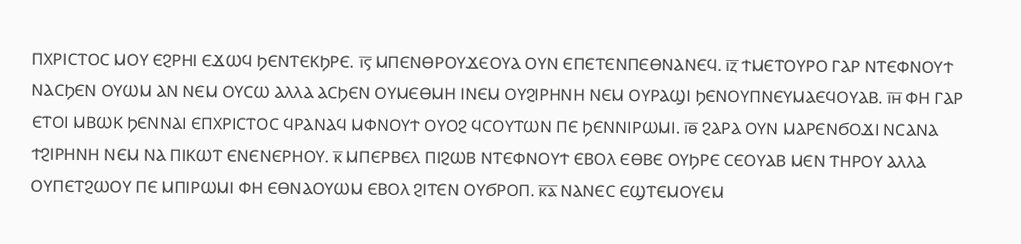ⲠⲬⲢⲒⲤⲦⲞⲤ ⲘⲞⲨ ⲈϨⲢⲎⲒ ⲈϪⲰϤ ϦⲈⲚⲦⲈⲔϦⲢⲈ. ⲓ̅ⲋ̅ ⲘⲠⲈⲚⲐⲢⲞⲨϪⲈⲞⲨⲀ ⲞⲨⲚ ⲈⲠⲈⲦⲈⲚⲠⲈⲐⲚⲀⲚⲈϤ. ⲓ̅ⲍ̅ ϮⲘⲈⲦⲞⲨⲢⲞ ⲄⲀⲢ ⲚⲦⲈⲪⲚⲞⲨϮ ⲚⲀⲤϦⲈⲚ ⲞⲨⲰⲘ ⲀⲚ ⲚⲈⲘ ⲞⲨⲤⲰ ⲀⲖⲖⲀ ⲀⲤϦⲈⲚ ⲞⲨⲘⲈⲐⲘⲎ ⲒⲚⲈⲘ ⲞⲨϨⲒⲢⲎⲚⲎ ⲚⲈⲘ ⲞⲨⲢⲀϢⲒ ϦⲈⲚⲞⲨⲠⲚⲈⲨⲘⲀⲈϤⲞⲨⲀⲂ. ⲓ̅ⲏ̅ ⲪⲎ ⲄⲀⲢ ⲈⲦⲞⲒ ⲘⲂⲰⲔ ϦⲈⲚⲚⲀⲒ ⲈⲠⲬⲢⲒⲤⲦⲞⲤ ϤⲢⲀⲚⲀϤ ⲘⲪⲚⲞⲨϮ ⲞⲨⲞϨ ϤⲤⲞⲨⲦⲰⲚ ⲠⲈ ϦⲈⲚⲚⲒⲢⲰⲘⲒ. ⲓ̅ⲑ̅ ϨⲀⲢⲀ ⲞⲨⲚ ⲘⲀⲢⲈⲚϬⲞϪⲒ ⲚⲤⲀⲚⲀ ϮϨⲒⲢⲎⲚⲎ ⲚⲈⲘ ⲚⲀ ⲠⲒⲔⲰⲦ ⲈⲚⲈⲚⲈⲢⲎⲞⲨ. ⲕ̅ ⲘⲠⲈⲢⲂⲈⲖ ⲠⲒϨⲰⲂ ⲚⲦⲈⲪⲚⲞⲨϮ ⲈⲂⲞⲖ ⲈⲐⲂⲈ ⲞⲨϦⲢⲈ ⲤⲈⲞⲨⲀⲂ ⲘⲈⲚ ⲦⲎⲢⲞⲨ ⲀⲖⲖⲀ ⲞⲨⲠⲈⲦϨⲰⲞⲨ ⲠⲈ ⲘⲠⲒⲢⲰⲘⲒ ⲪⲎ ⲈⲐⲚⲀⲞⲨⲰⲘ ⲈⲂⲞⲖ ϨⲒⲦⲈⲚ ⲞⲨϬⲢⲞⲠ. ⲕ̅ⲁ̅ ⲚⲀⲚⲈⲤ ⲈϢⲦⲈⲘⲞⲨⲈⲘ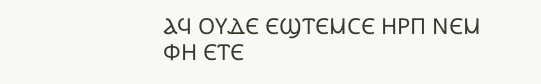ⲀϤ ⲞⲨⲆⲈ ⲈϢⲦⲈⲘⲤⲈ ⲎⲢⲠ ⲚⲈⲘ ⲪⲎ ⲈⲦⲈ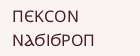ⲠⲈⲔⲤⲞⲚ ⲚⲀϬⲒϬⲢⲞⲠ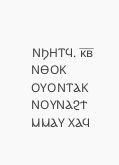ⲚϦⲎⲦϤ. ⲕ̅ⲃ̅ ⲚⲐⲞⲔ ⲞⲨⲞⲚⲦⲀⲔ ⲚⲞⲨⲚⲀϨϮ ⲘⲘⲀⲨ ⲬⲀϤ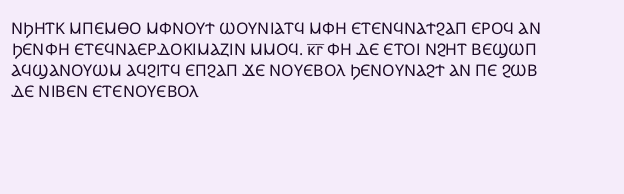ⲚϦⲎⲦⲔ ⲘⲠⲈⲘⲐⲞ ⲘⲪⲚⲞⲨϮ ⲰⲞⲨⲚⲒⲀⲦϤ ⲘⲪⲎ ⲈⲦⲈⲚϤⲚⲀϮϨⲀⲠ ⲈⲢⲞϤ ⲀⲚ ϦⲈⲚⲪⲎ ⲈⲦⲈϤⲚⲀⲈⲢⲆⲞⲔⲒⲘⲀⲌⲒⲚ ⲘⲘⲞϤ. ⲕ̅ⲅ̅ ⲪⲎ ⲆⲈ ⲈⲦⲞⲒ ⲚϨⲎⲦ ⲂⲈϢⲰⲠ ⲀϤϢⲀⲚⲞⲨⲰⲘ ⲀϤϨⲒⲦϤ ⲈⲠϨⲀⲠ ϪⲈ ⲚⲞⲨⲈⲂⲞⲖ ϦⲈⲚⲞⲨⲚⲀϨϮ ⲀⲚ ⲠⲈ ϨⲰⲂ ⲆⲈ ⲚⲒⲂⲈⲚ ⲈⲦⲈⲚⲞⲨⲈⲂⲞⲖ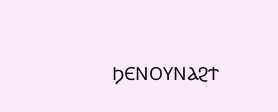ϦⲈⲚⲞⲨⲚⲀϨϮ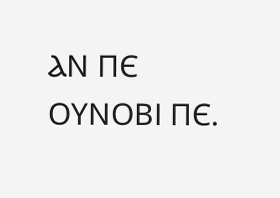ⲀⲚ ⲠⲈ ⲞⲨⲚⲞⲂⲒ ⲠⲈ.